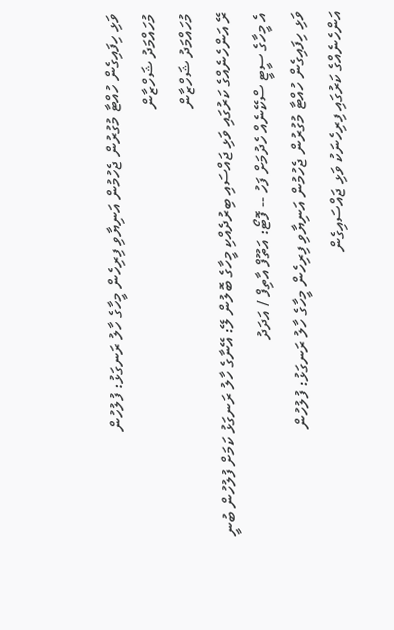ވަޅި ހިފައިގެން ހުއްޓާ މުގުރުން ޖެހުމުން އަނިޔާވި ފިރިހެން މީހާގެ ހާލު ރަނގަޅު: ފުލުހުން
މުހައްމަދު ޝަހްޒާން
މުހައްމަދު ޝަހްޒާން
ރޭ އަންހެނެއްގެ ކަރުގައި ވަޅި ޖައްސައި ބިރުދެއްކި މީހާގެ ބޮލުން ލޭ: އޭނާގެ ހާލު ރަނގަޅު ކަމަށް ފުލުހުން ބުނީ އެ މީހާގެ ސީޓީ ސްކޭނެއް ހެދުމަށް ފަހު -- ފޮޓޯ: އަތޫފް އާތިފް / އަދަދު
ވަޅި ހިފައިގެން ހުއްޓާ މުގުރުން ޖެހުމުން އަނިޔާވި ފިރިހެން މީހާގެ ހާލު ރަނގަޅު: ފުލުހުން
އަންހެނެއްގެ ކަރުގައި ފިރިހެނަކު ވަޅި ޖައްސައިގެން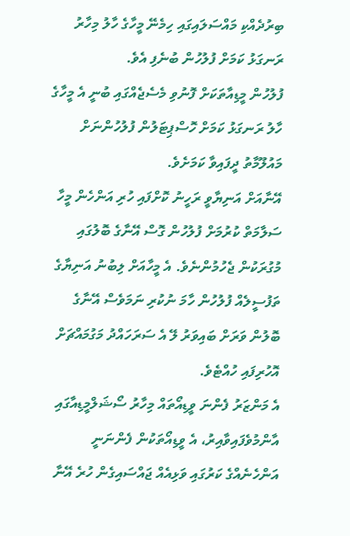ބިރުދެއްކި މައްސަލައިގައި ހިމެނޭ މީހާގެ ހާލު މިހާރު ރަނގަޅު ކަމަށް ފުލުހުން ބުނެފި އެވެ.
ފުލުހުން މީޑިއާތަކަށް ފޮނުވި މެސެޖެއްގައި ބުނީ އެ މީހާގެ ހާލު ރަނގަޅު ކަމަށް ހޮސްޕިޓަލުން ފުލުހުންނަށް މައުލޫމާތު ދީފައިވާ ކަމަށެވެ.
އޭނާއަށް އަނިޔާވީ ރަހީނު ކޮށްފައި ހުރި އަންހެން މީހާ ސަލާމަތް ކުރުމަށް ފުލުހުން ގޮސް އޭނާގެ ބޮލުގައި މުގުރަކުން ޖެހުމުންނެވެ. އެ މީހާއަށް ލިބުނު އަނިޔާގެ ތަފުސީލެއް ފުލުހުން ހާމަ ނުކުރި ނަމަވެސް އޭނާގެ ބޮލުން ވަރަށް ބައިވަރު ލޭ އެ ސަރަހައްދު މަގުމައްޗަށް އޮހުރިފައި ހުއްޓެވެ.
އެ މަންޒަރު ފެންނަ ވީޑިއޯތައް މިހާރު ސޯޝަލްމީޑިއާގައި އާންމުވެފައިވާއިރު، އެ ވީޑިއޯތަކުން ފެންނަނީ އަންހެނެއްގެ ކަރުގައި ވަޅިއެއް ޖައްސައިގެން ހުރެ އޭނާ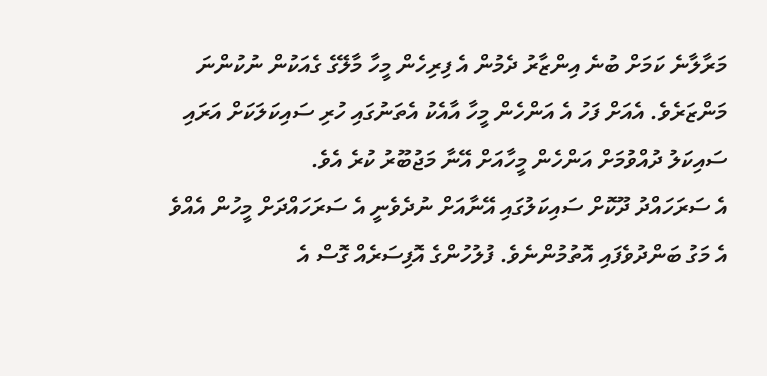މަރާލާނެ ކަމަށް ބުނެ އިންޒާރު ދެމުން އެ ފިރިހެން މީހާ މާލޭގެ ގެއަކުން ނުކުންނަ މަންޒަރެވެ. އެއަށް ފަހު އެ އަންހެން މީހާ އާއެކު އެތަނުގައި ހުރި ސައިކަލަކަށް އަރައި ސައިކަލު ދުއްވުމަށް އަންހެން މީހާއަށް އޭނާ މަޖުބޫރު ކުރެ އެވެ.
އެ ސަރަހައްދު ދޫކޮށް ސައިކަލުގައި އޭނާއަށް ނުދެވެނީ އެ ސަރަހައްދަށް މީހުން އެއްވެ އެ މަގު ބަންދުވެފައި އޮތުމުންނެވެ. ފުލުހުންގެ އޮފިސަރެއް ގޮސް އެ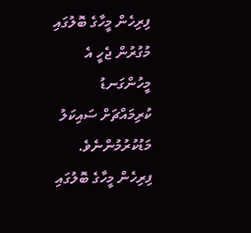ފިރިހެން މީހާގެ ބޮލުގައި މުގުރުން ޖެހީ އެ މީހުންގަނޑު ކުރިމައްޗަށް ސައިކަލު މަޑުކުރުމުންނެވެ.
ފިރިހެން މީހާގެ ބޮލުގައި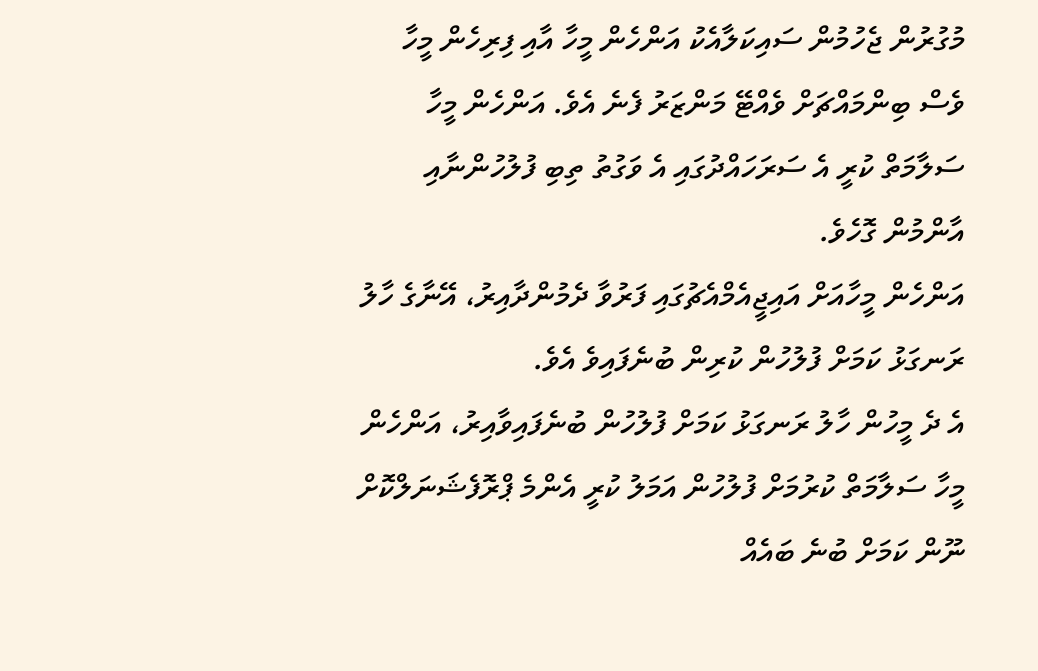މުގުރުން ޖެހުމުން ސައިކަލާއެކު އަންހެން މީހާ އާއި ފިރިހެން މީހާ ވެސް ބިންމައްޗަށް ވެއްޓޭ މަންޒަރު ފެނެ އެވެ. އަންހެން މީހާ ސަލާމަތް ކުރީ އެ ސަރަހައްދުގައި އެ ވަގުތު ތިބި ފުލުހުންނާއި އާންމުން ގޮހެވެ.
އަންހެން މީހާއަށް އައިޖީއެމްއެޗުގައި ފަރުވާ ދެމުންދާއިރު، އޭނާގެ ހާލު ރަނގަޅު ކަމަށް ފުލުހުން ކުރިން ބުނެފައިވެ އެވެ.
އެ ދެ މީހުން ހާލު ރަނގަޅު ކަމަށް ފުލުހުން ބުނެފައިވާއިރު، އަންހެން މީހާ ސަލާމަތް ކުރުމަށް ފުލުހުން އަމަލު ކުރީ އެންމެ ޕްރޮފެޝަނަލްކޮށް ނޫން ކަމަށް ބުނެ ބައެއް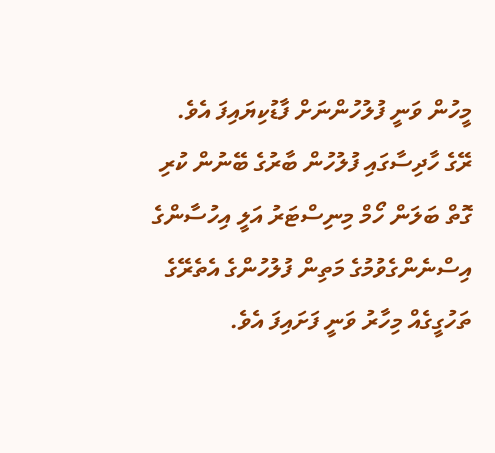މީހުން ވަނީ ފުލުހުންނަށް ފާޑުކިޔައިފަ އެވެ.
ރޭގެ ހާދިސާގައި ފުލުހުން ބާރުގެ ބޭނުން ކުރި ގޮތް ބަލަން ހޯމް މިނިސްޓަރު އަލީ އިހުސާންގެ އިސްނެންގެވުމުގެ މަތިން ފުލުހުންގެ އެތެރޭގެ ތަހުގީގެއް މިހާރު ވަނީ ފަށައިފަ އެވެ.